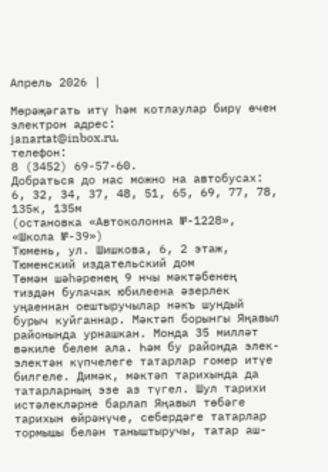Апрель 2026 |

Мөрәҗәгать итү һәм котлаулар бирү өчен электрон адрес:
janartat@inbox.ru,
телефон:
8 (3452) 69-57-60.
Добраться до нас можно на автобусах:
6, 32, 34, 37, 48, 51, 65, 69, 77, 78, 135к, 135м
(остановка «Автоколонна №-1228», «Школа №-39»)
Тюмень, ул. Шишкова, 6, 2 этаж, Тюменский издательский дом
Төмән шәһәренең 9 нчы мәктәбенең тиздән булачак юбилеена әзерлек уңаеннан оештыручылар нәкъ шундый бурыч куйганнар. Мәктәп борынгы Яңавыл районында урнашкан. Монда 35 милләт вәкиле белем ала. Һәм бу районда элек-электән күпчелеге татарлар гомер итүе билгеле. Димәк, мәктәп тарихында да татарларның эзе аз түгел. Шул тарихи истәлекләрне барлап Яңавыл төбәге тарихын өйрәнүче, себердәге татарлар тормышы белән таныштыручы, татар аш-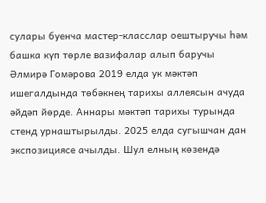сулары буенча мастер-класслар оештыручы һәм башка күп төрле вазифалар алып баручы Әлмирә Гомәрова 2019 елда ук мәктәп ишегалдында төбәкнең тарихы аллеясын ачуда әйдәп йөрде. Аннары мәктәп тарихы турында стенд урнаштырылды. 2025 елда сугышчан дан экспозициясе ачылды. Шул елның көзендә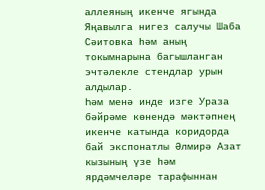аллеяның икенче ягында Яңавылга нигез салучы Шаба Сәитовка һәм аның токымнарына багышланган эчтәлекле стендлар урын алдылар.
Һәм менә инде изге Ураза бәйрәме көнендә мәктәпнең икенче катында коридорда бай экспонатлы Әлмирә Азат кызының үзе һәм ярдәмчеләре тарафыннан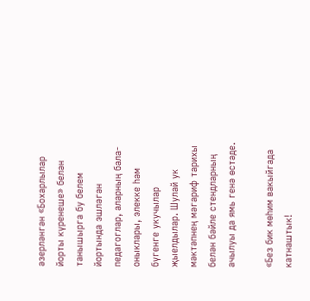әзерләнгән «Бохарлылар йорты күренеше» белән танышырга бу белем йортында эшләгән педагоглар, аларның бала-оныклары, элекке һәм бүгенге укучылар җыелдылар. Шулай ук мәктәпнең мәгариф тарихы белән бәйле стендларның ачылуы да ямь генә өстәде.

«Без бик мөһим вакыйгада катнаштык!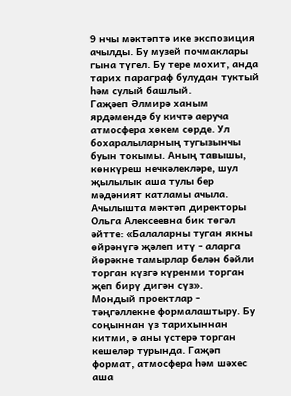9 нчы мәктәптә ике экспозиция ачылды. Бу музей почмаклары гына түгел. Бу тере мохит, анда тарих параграф булудан туктый һәм сулый башлый.
Гаҗәеп Әлмирә ханым ярдәмендә бу кичтә аеруча атмосфера хөкем сөрде. Ул бохаралыларның тугызынчы буын токымы. Аның тавышы, көнкүреш нечкәлекләре, шул җылылык аша тулы бер мәдәният катламы ачыла.
Ачылышта мәктәп директоры Ольга Алексеевна бик төгәл әйтте: «Балаларны туган якны өйрәнүгә җәлеп итү - аларга йөрәкне тамырлар белән бәйли торган күзгә күренми торган җеп бирү дигән сүз».
Мондый проектлар - тәңгәллекне формалаштыру. Бу соңыннан үз тарихыннан китми, ә аны үстерә торган кешеләр турында. Гаҗәп формат, атмосфера һәм шәхес аша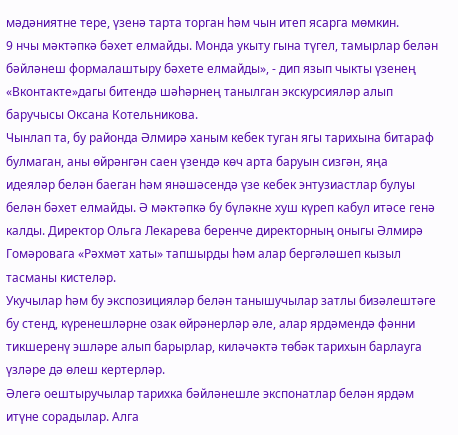мәдәниятне тере, үзенә тарта торган һәм чын итеп ясарга мөмкин.
9 нчы мәктәпкә бәхет елмайды. Монда укыту гына түгел, тамырлар белән бәйләнеш формалаштыру бәхете елмайды», - дип язып чыкты үзенең «Вконтакте»дагы битендә шәһәрнең танылган экскурсияләр алып баручысы Оксана Котельникова.
Чынлап та, бу районда Әлмирә ханым кебек туган ягы тарихына битараф булмаган, аны өйрәнгән саен үзендә көч арта баруын сизгән, яңа идеяләр белән баеган һәм янәшәсендә үзе кебек энтузиастлар булуы белән бәхет елмайды. Ә мәктәпкә бу бүләкне хуш күреп кабул итәсе генә калды. Директор Ольга Лекарева беренче директорның оныгы Әлмирә Гомәровага «Рәхмәт хаты» тапшырды һәм алар бергәләшеп кызыл тасманы кистеләр.
Укучылар һәм бу экспозицияләр белән танышучылар затлы бизәлештәге бу стенд, күренешләрне озак өйрәнерләр әле, алар ярдәмендә фәнни тикшеренү эшләре алып барырлар, киләчәктә төбәк тарихын барлауга үзләре дә өлеш кертерләр.
Әлегә оештыручылар тарихка бәйләнешле экспонатлар белән ярдәм итүне сорадылар. Алга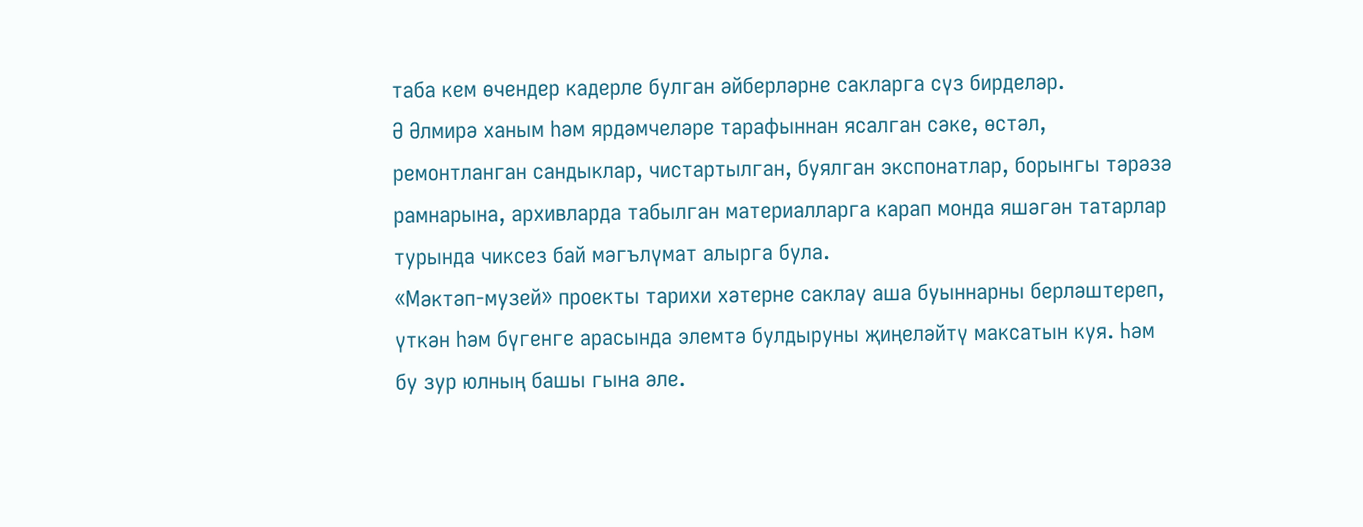таба кем өчендер кадерле булган әйберләрне сакларга сүз бирделәр.
Ә Әлмирә ханым һәм ярдәмчеләре тарафыннан ясалган сәке, өстәл, ремонтланган сандыклар, чистартылган, буялган экспонатлар, борынгы тәрәзә рамнарына, архивларда табылган материалларга карап монда яшәгән татарлар турында чиксез бай мәгълүмат алырга була.
«Мәктәп-музей» проекты тарихи хәтерне саклау аша буыннарны берләштереп, үткән һәм бүгенге арасында элемтә булдыруны җиңеләйтү максатын куя. Һәм бу зур юлның башы гына әле.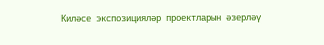Киләсе экспозицияләр проектларын әзерләү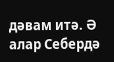дәвам итә. Ә алар Себердә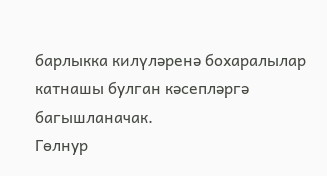барлыкка килүләренә бохаралылар катнашы булган кәсепләргә багышланачак.
Гөлнур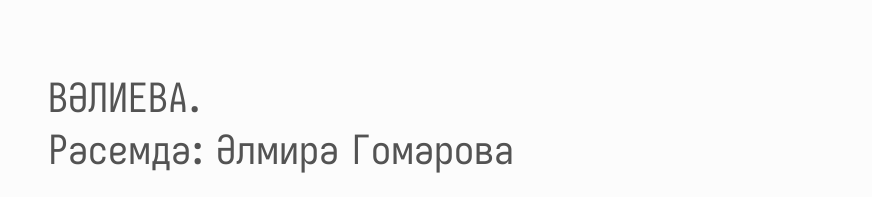ВӘЛИЕВА.
Рәсемдә: Әлмирә Гомәрова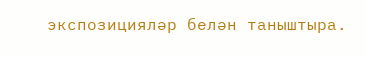экспозицияләр белән таныштыра.